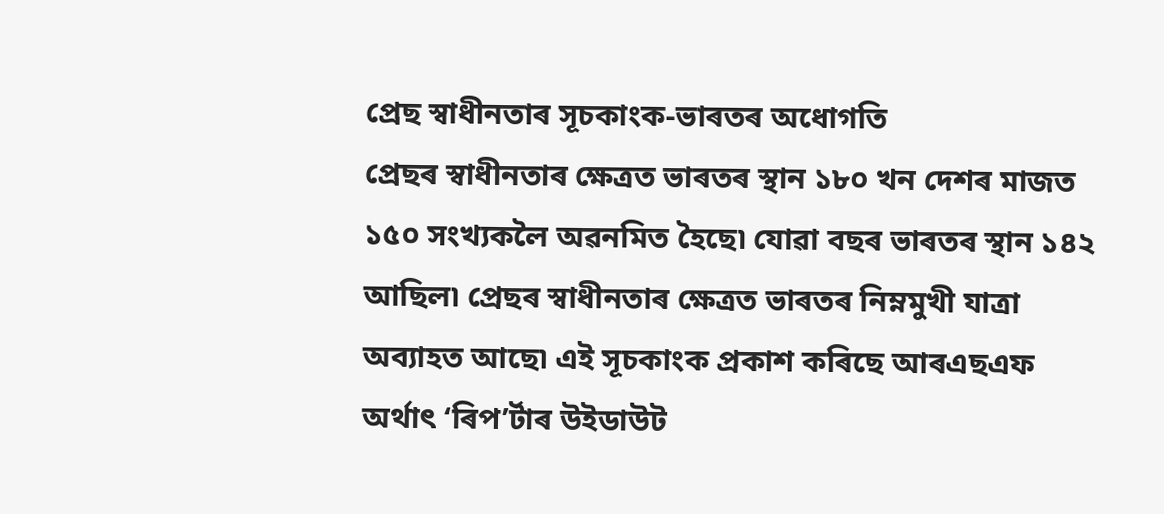প্ৰেছ স্বাধীনতাৰ সূচকাংক-ভাৰতৰ অধোগতি
প্ৰেছৰ স্বাধীনতাৰ ক্ষেত্ৰত ভাৰতৰ স্থান ১৮০ খন দেশৰ মাজত ১৫০ সংখ্যকলৈ অৱনমিত হৈছে৷ যোৱা বছৰ ভাৰতৰ স্থান ১৪২ আছিল৷ প্ৰেছৰ স্বাধীনতাৰ ক্ষেত্ৰত ভাৰতৰ নিম্নমুখী যাত্ৰা অব্যাহত আছে৷ এই সূচকাংক প্ৰকাশ কৰিছে আৰএছএফ অৰ্থাৎ ‘ৰিপ’ৰ্টাৰ উইডাউট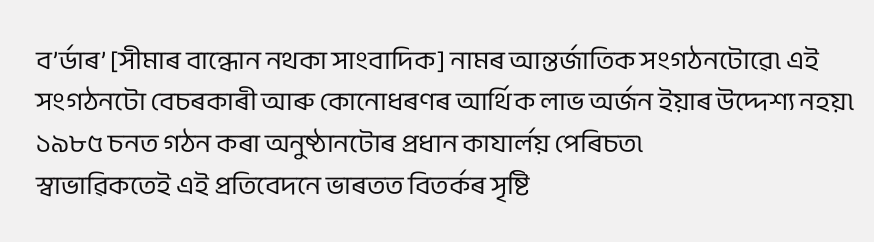ব’ৰ্ডাৰ’ [সীমাৰ বান্ধোন নথকা সাংবাদিক] নামৰ আন্তৰ্জাতিক সংগঠনটোৱে৷ এই সংগঠনটো বেচৰকাৰী আৰু কোনোধৰণৰ আৰ্থিক লাভ অৰ্জন ইয়াৰ উদ্দেশ্য নহয়৷ ১৯৮৫ চনত গঠন কৰা অনুষ্ঠানটোৰ প্ৰধান কাযাৰ্লয় পেৰিচত৷
স্বাভাৱিকতেই এই প্ৰতিবেদনে ভাৰতত বিতৰ্কৰ সৃষ্টি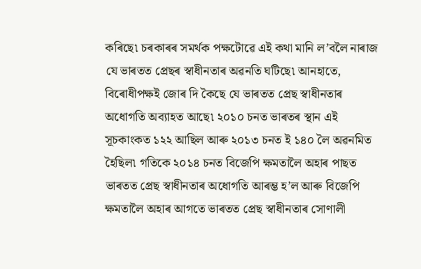কৰিছে৷ চৰকাৰৰ সমৰ্থক পক্ষটোৱে এই কথা মানি ল’বলৈ নাৰাজ যে ভাৰতত প্ৰেছৰ স্বাধীনতাৰ অৱনতি ঘটিছে৷ আনহাতে, বিৰোধীপক্ষই জোৰ দি কৈছে যে ভাৰতত প্ৰেছ স্বাধীনতাৰ অধোগতি অব্যাহত আছে৷ ২০১০ চনত ভাৰতৰ স্থান এই সূচকাংকত ১২২ আছিল আৰু ২০১৩ চনত ই ১৪০ লৈ অৱনমিত হৈছিল৷ গতিকে ২০১৪ চনত বিজেপি ক্ষমতালৈ অহাৰ পাছত ভাৰতত প্ৰেছ স্বাধীনতাৰ অধোগতি আৰম্ভ হ’ল আৰু বিজেপি ক্ষমতালৈ অহাৰ আগতে ভাৰতত প্ৰেছ স্বাধীনতাৰ সোণালী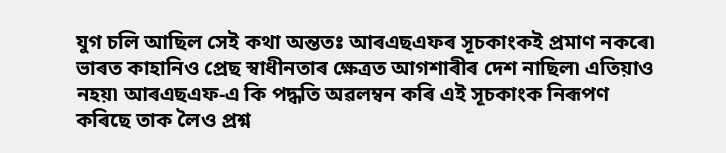যুগ চলি আছিল সেই কথা অন্ততঃ আৰএছএফৰ সূচকাংকই প্ৰমাণ নকৰে৷ ভাৰত কাহানিও প্ৰেছ স্বাধীনতাৰ ক্ষেত্ৰত আগশাৰীৰ দেশ নাছিল৷ এতিয়াও নহয়৷ আৰএছএফ-এ কি পদ্ধতি অৱলম্বন কৰি এই সূচকাংক নিৰূপণ কৰিছে তাক লৈও প্ৰশ্ন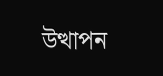উত্থাপন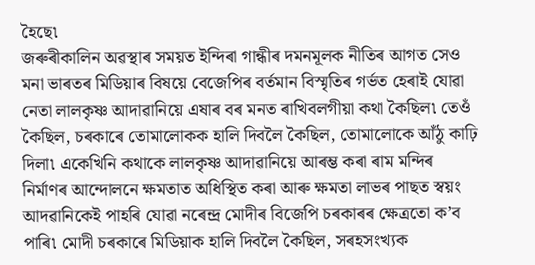হৈছে৷
জৰুৰীকালিন অৱস্থাৰ সময়ত ইন্দিৰা গান্ধীৰ দমনমূলক নীতিৰ আগত সেও মনা ভাৰতৰ মিডিয়াৰ বিষয়ে বেজেপিৰ বৰ্তমান বিস্মৃতিৰ গৰ্ভত হেৰাই যোৱা নেতা লালকৃষ্ণ আদাৱানিয়ে এষাৰ বৰ মনত ৰাখিবলগীয়া কথা কৈছিল৷ তেওঁ কৈছিল, চৰকাৰে তোমালোকক হালি দিবলৈ কৈছিল, তোমালোকে আঁঠু কাঢ়ি দিলা৷ একেখিনি কথাকে লালকৃষ্ণ আদাৱানিয়ে আৰম্ভ কৰা ৰাম মন্দিৰ নিৰ্মাণৰ আন্দোলনে ক্ষমতাত অধিস্থিত কৰা আৰু ক্ষমতা লাভৰ পাছত স্বয়ং আদৱানিকেই পাহৰি যোৱা নৰেন্দ্ৰ মোদীৰ বিজেপি চৰকাৰৰ ক্ষেত্ৰতো ক’ব পাৰি৷ মোদী চৰকাৰে মিডিয়াক হালি দিবলৈ কৈছিল, সৰহসংখ্যক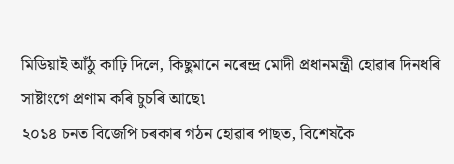মিডিয়াই আঁঠু কাঢ়ি দিলে, কিছুমানে নৰেন্দ্ৰ মোদী প্ৰধানমন্ত্ৰী হোৱাৰ দিনধৰি সাষ্টাংগে প্ৰণাম কৰি চুচৰি আছে৷
২০১৪ চনত বিজেপি চৰকাৰ গঠন হোৱাৰ পাছত, বিশেষকৈ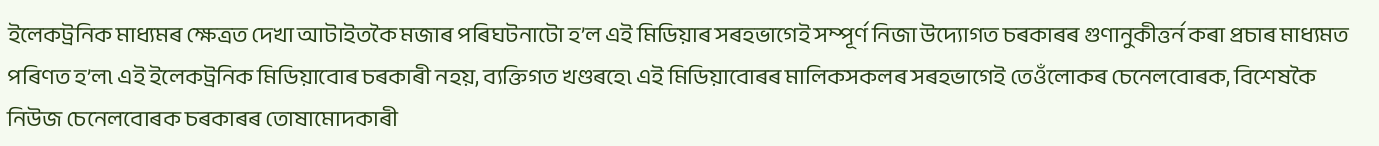ইলেকট্ৰনিক মাধ্যমৰ ক্ষেত্ৰত দেখা আটাইতকৈ মজাৰ পৰিঘটনাটো হ’ল এই মিডিয়াৰ সৰহভাগেই সম্পূৰ্ণ নিজা উদ্যোগত চৰকাৰৰ গুণানুকীত্তৰ্ন কৰা প্ৰচাৰ মাধ্যমত পৰিণত হ’ল৷ এই ইলেকট্ৰনিক মিডিয়াবোৰ চৰকাৰী নহয়, ব্যক্তিগত খণ্ডৰহে৷ এই মিডিয়াবোৰৰ মালিকসকলৰ সৰহভাগেই তেওঁলোকৰ চেনেলবোৰক, বিশেষকৈ নিউজ চেনেলবোৰক চৰকাৰৰ তোষামোদকাৰী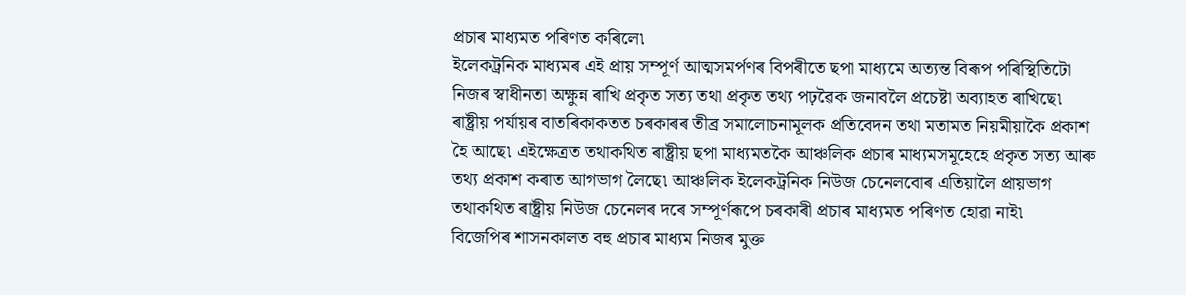প্ৰচাৰ মাধ্যমত পৰিণত কৰিলে৷
ইলেকট্ৰনিক মাধ্যমৰ এই প্ৰায় সম্পূৰ্ণ আত্মসমৰ্পণৰ বিপৰীতে ছপা মাধ্যমে অত্যন্ত বিৰূপ পৰিস্থিতিটো নিজৰ স্বাধীনতা অক্ষুন্ন ৰাখি প্ৰকৃত সত্য তথা প্ৰকৃত তথ্য পঢ়ৱৈক জনাবলৈ প্ৰচেষ্টা অব্যাহত ৰাখিছে৷ ৰাষ্ট্ৰীয় পৰ্যায়ৰ বাতৰিকাকতত চৰকাৰৰ তীব্ৰ সমালোচনামূলক প্ৰতিবেদন তথা মতামত নিয়মীয়াকৈ প্ৰকাশ হৈ আছে৷ এইক্ষেত্ৰত তথাকথিত ৰাষ্ট্ৰীয় ছপা মাধ্যমতকৈ আঞ্চলিক প্ৰচাৰ মাধ্যমসমূহেহে প্ৰকৃত সত্য আৰু তথ্য প্ৰকাশ কৰাত আগভাগ লৈছে৷ আঞ্চলিক ইলেকট্ৰনিক নিউজ চেনেলবোৰ এতিয়ালৈ প্ৰায়ভাগ তথাকথিত ৰাষ্ট্ৰীয় নিউজ চেনেলৰ দৰে সম্পূৰ্ণৰূপে চৰকাৰী প্ৰচাৰ মাধ্যমত পৰিণত হোৱা নাই৷
বিজেপিৰ শাসনকালত বহু প্ৰচাৰ মাধ্যম নিজৰ মুক্ত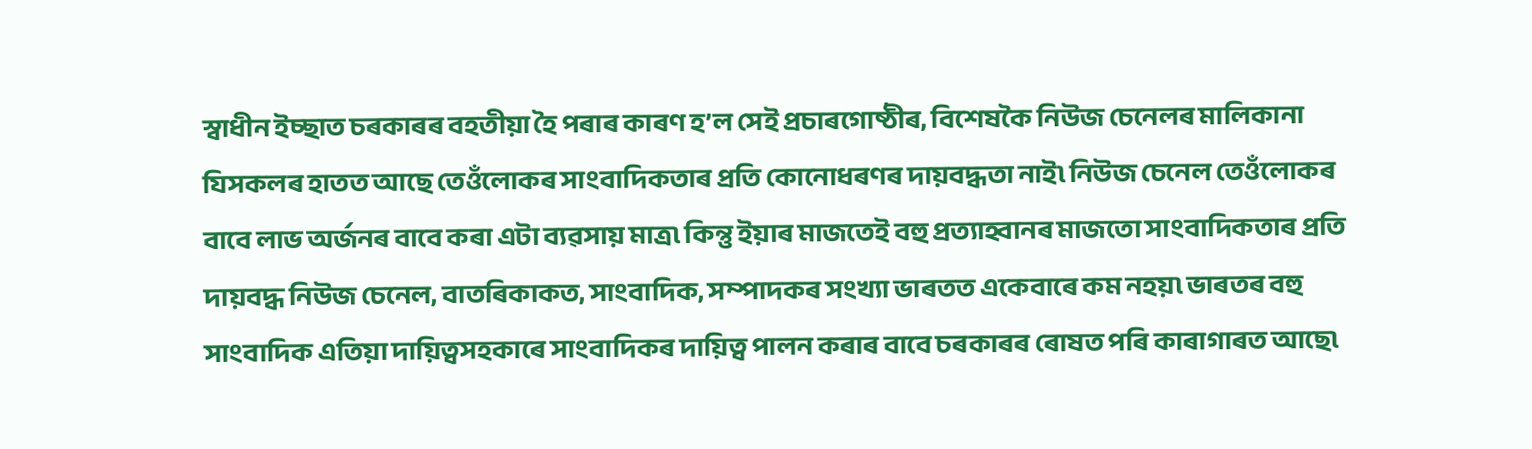স্বাধীন ইচ্ছাত চৰকাৰৰ বহতীয়া হৈ পৰাৰ কাৰণ হ’ল সেই প্ৰচাৰগোষ্ঠীৰ, বিশেষকৈ নিউজ চেনেলৰ মালিকানা যিসকলৰ হাতত আছে তেওঁলোকৰ সাংবাদিকতাৰ প্ৰতি কোনোধৰণৰ দায়বদ্ধতা নাই৷ নিউজ চেনেল তেওঁলোকৰ বাবে লাভ অৰ্জনৰ বাবে কৰা এটা ব্যৱসায় মাত্ৰ৷ কিন্তু ইয়াৰ মাজতেই বহু প্ৰত্যাহ্বানৰ মাজতো সাংবাদিকতাৰ প্ৰতি দায়বদ্ধ নিউজ চেনেল, বাতৰিকাকত, সাংবাদিক, সম্পাদকৰ সংখ্যা ভাৰতত একেবাৰে কম নহয়৷ ভাৰতৰ বহু সাংবাদিক এতিয়া দায়িত্বসহকাৰে সাংবাদিকৰ দায়িত্ব পালন কৰাৰ বাবে চৰকাৰৰ ৰোষত পৰি কাৰাগাৰত আছে৷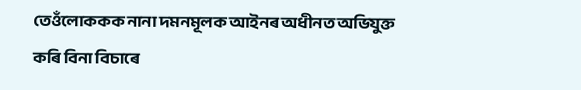তেওঁলোককক নানা দমনমূলক আইনৰ অধীনত অভিযুক্ত কৰি বিনা বিচাৰে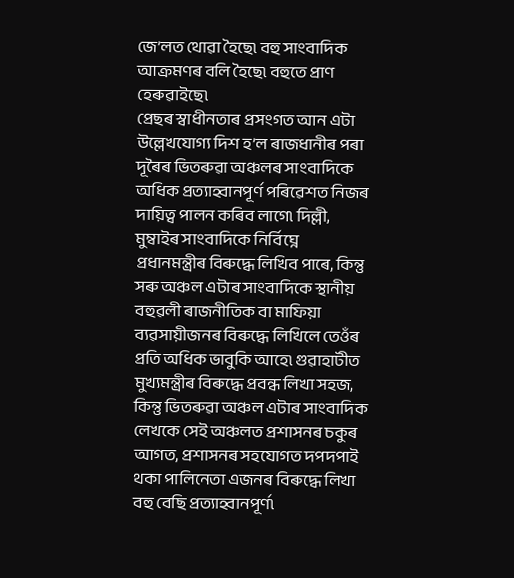জে’লত থোৱা হৈছে৷ বহু সাংবাদিক আক্ৰমণৰ বলি হৈছে৷ বহুতে প্ৰাণ হেৰুৱাইছে৷
প্ৰেছৰ স্বাধীনতাৰ প্ৰসংগত আন এটা উল্লেখযোগ্য দিশ হ’ল ৰাজধানীৰ পৰা দূৰৈৰ ভিতৰুৱা অঞ্চলৰ সাংবাদিকে অধিক প্ৰত্যাহ্বানপূৰ্ণ পৰিৱেশত নিজৰ দায়িত্ব পালন কৰিব লাগে৷ দিল্লী, মুম্বাইৰ সাংবাদিকে নিৰ্বিঘ্নে প্ৰধানমন্ত্ৰীৰ বিৰুদ্ধে লিখিব পাৰে, কিন্তু সৰু অঞ্চল এটাৰ সাংবাদিকে স্থানীয় বহুৱলী ৰাজনীতিক বা মাফিয়া ব্যৱসায়ীজনৰ বিৰুদ্ধে লিখিলে তেওঁৰ প্ৰতি অধিক ভাবুকি আহে৷ গুৱাহাটীত মুখ্যমন্ত্ৰীৰ বিৰুদ্ধে প্ৰবন্ধ লিখা সহজ, কিন্তু ভিতৰুৱা অঞ্চল এটাৰ সাংবাদিক লেখকে সেই অঞ্চলত প্ৰশাসনৰ চকুৰ আগত, প্ৰশাসনৰ সহযোগত দপদপাই থকা পালিনেতা এজনৰ বিৰুদ্ধে লিখা বহু বেছি প্ৰত্যাহ্বানপূৰ্ণ৷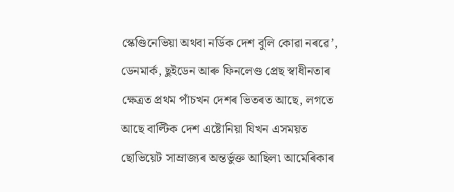স্কেণ্ডিনেভিয়া অথবা নৰ্ডিক দেশ বুলি কোৱা নৰৱে’, ডেনমাৰ্ক, ছুইডেন আৰু ফিনলেণ্ড প্ৰেছ স্বাধীনতাৰ ক্ষেত্ৰত প্ৰথম পাঁচখন দেশৰ ভিতৰত আছে, লগতে আছে বাল্টিক দেশ এষ্টোনিয়া যিখন এসময়ত ছোভিয়েট সাম্ৰাজ্যৰ অন্তৰ্ভুক্ত আছিল৷ আমেৰিকাৰ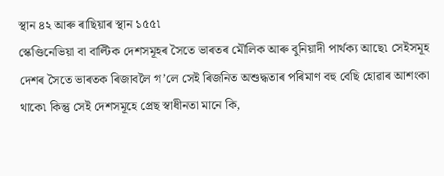স্থান ৪২ আৰু ৰাছিয়াৰ স্থান ১৫৫৷
স্কেণ্ডিনেভিয়া বা বাল্টিক দেশসমূহৰ সৈতে ভাৰতৰ মৌলিক আৰু বুনিয়াদী পাৰ্থক্য আছে৷ সেইসমূহ দেশৰ সৈতে ভাৰতক ৰিজাবলৈ গ’লে সেই ৰিজনিত অশুদ্ধতাৰ পৰিমাণ বহু বেছি হোৱাৰ আশংকা থাকে৷ কিন্তু সেই দেশসমূহে প্ৰেছ স্বাধীনতা মানে কি,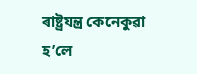ৰাষ্ট্ৰযন্ত্ৰ কেনেকুৱা হ’লে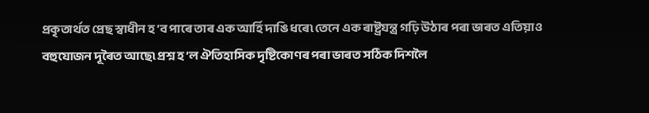প্ৰকৃতাৰ্থত প্ৰেছ স্বাধীন হ’ব পাৰে তাৰ এক আৰ্হি দাঙি ধৰে৷ তেনে এক ৰাষ্ট্ৰযন্ত্ৰ গঢ়ি উঠাৰ পৰা ভাৰত এতিয়াও বহুযোজন দূৰৈত আছে৷ প্ৰশ্ন হ’ল ঐতিহাসিক দৃষ্টিকোণৰ পৰা ভাৰত সঠিক দিশলৈ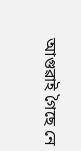আগুৱাই গৈছে নে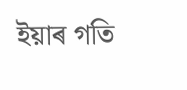ইয়াৰ গতি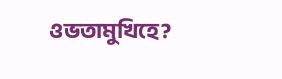ওভতামুখিহে?